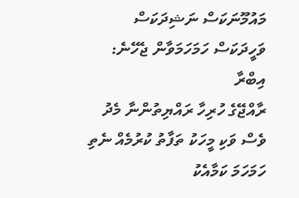މައުމޫނަކަސް ނަޝިދަކަސް ވަހީދަކަސް ހަމަހަމަވާން ޖެހޭނެ: އިބްރާ
ރާއްޖޭގެ ހުރިހާ ރައްޔިތުންނާ މެދު ވެސް ވަކި މީހަކު ތަފާތު ކުރުމެއް ނެތި ހަމަހަމަ ކަމާއެކު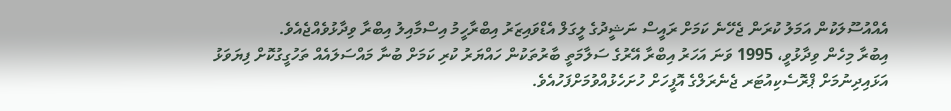އެއްއުސޫލަކުން އަމަލު ކުރަން ޖެހޭނެ ކަމަށް ރައީސް ނަޝީދުގެ ލީގަލް އެޑްވައިޒަރު އިބްރާހީމު އިސްމާއިލު އިބްރާ ވިދާޅުވެއްޖެއެވެ.
އިބުރާ މިހެން ވިދާޅުވީ، 1995 ވަނަ އަހަރު އިބްރާ އޭރުގެ ސަލާމަތީ ބާރުތަކުން ހައްޔަރު ކުރި ކަމަށް ބުނާ މައްސަލައެއް ތަހުގީގުކޮށް ފިޔަވަޅު އަޅައިދިނުމަށް ޕްރޮސެކިއުޓަރ ޖެނެރަލްގެ އޮފީހަށް ހުށަހެޅުއްވުމަށްފަހުއެވެ.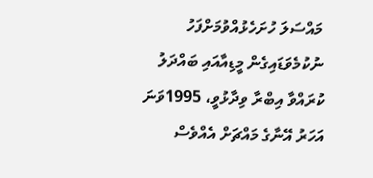މައްސަލަ ހުށަހެޅުއްވުމަށްފަހު ނުކުމެވަޑައިގެން މީޑިއާއައި ބައްދަލު ކުރައްވާ އިބްރާ ވިދާޅުވީ، 1995ވަނަ އަހަރު އޭނާގެ މައްޗަށް އެއްވެސް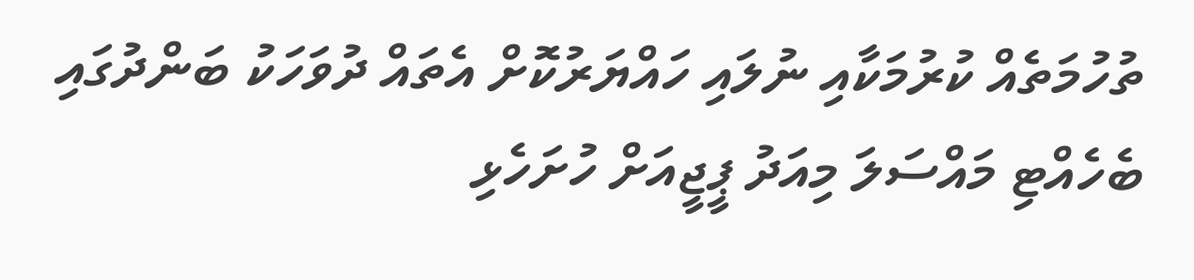ތުހުމަތެއް ކުރުމަކާއި ނުލައި ހައްޔަރުކޮށް އެތައް ދުވަހަކު ބަންދުގައި ބެހެއްޓި މައްސަލަ މިއަދު ޕީޖީއަށް ހުށަހެޅި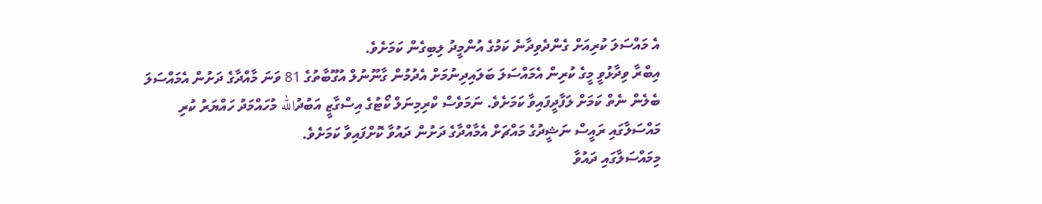އެ މައްސަލަ ކުރިއަށް ގެންދެވިދާނެ ކަމުގެ އުންމީދު ލިބިގެން ކަމަށެވެ.
އިބްރާ ވިދާޅުވީ މީގެ ކުރިން އެމައްސަލަ ބަލައިދިނުމަށް އެދުމުން ގާނޫނުލް އުގޫބާތުގެ 81 ވަނަ މާއްދާގެ ދަށުން އެމައްސަލަ ބެލެން ނެތް ކަމަށް ލަފާދީފައިވާ ކަމަށެވެ. ނަމަވެސް ކްރިމިނަލް ކޯޓުގެ އިސްގާޒީ އަބުދުالله މުހައްމަދު ހައްޔަރު ކުރި މައްސަލާގައި ރައީސް ނަޝީދުގެ މައްޗަށް އެމާއްދާގެ ދަށުން ދައުވާ ކޮށްފައިވާ ކަމަށެވެ.
މިމައްސަލާގައި ދައުވާ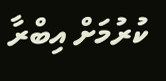ކުރުމަށް އިބްރާ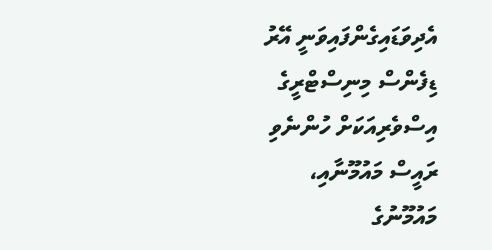އެދިވަޑައިގެންފައިވަނީ އޭރު ޑިފެންސް މިނިސްޓްރީގެ އިސްވެރިއަކަށް ހުންނެވި ރައީސް މައުމޫނާއި، މައުމޫނުގެ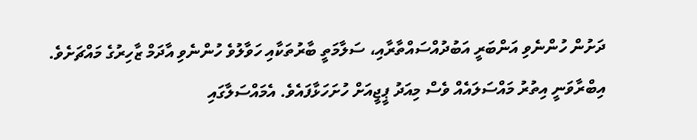ދަށުން ހުންނެވި އަންބަރީ އަބުދުއްސައްތާރާއި، ސަލާމަތީ ބާރުތަކާއި ހަވާލުވެ ހުންނެވި އާދަމް ޒާހިރުގެ މައްޗަށެވެ.
އިބްރާވަނީ އިތުރު މައްސަލައެއް ވެސް މިއަދު ޕީޖީއަށް ހުށަހަޅާފައެވެ. އެމައްސަލާގައި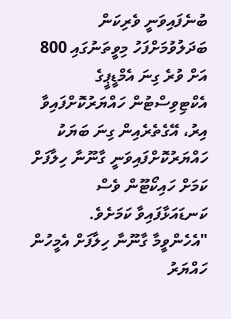ބުނެފައިވަނީ ވެރިކަން ބަދަލުވުމަށްފަހު މިވީތަނުގައި 800 އަށް ވުރެ ގިނަ އެމްޑީޕީގެ އެކްޓިވިސްޓުން ހައްޔަރުކޮށްފައިވާ އިރު، އޭގެތެރެއިން ގިނަ ބަޔަކު ހައްޔަރުކޮށްފައިވަނީ ގާނޫނާ ހިލާފަށް ކަމަށް ހައިކޯޓޫން ވެސް ކަނޑައަޅާފައިވާ ކަމަށެވެ.
"އެހެންވީމާ ގާނޫނާ ހިލާފަށް އެމީހުން ހައްޔަރު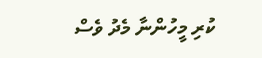ކުރި މީހުންނާ މެދު ވެސް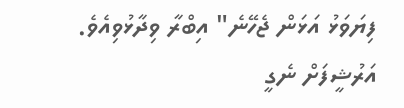ފިޔަވަޅު އަޅަން ޖެހޭނެ" އިބްރާ ވިދާޅުވިއެވެ.
އަރުޝީފަށް ނެގީ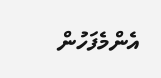އެންމެފަހުން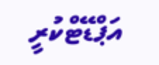އަޕްޑޭޓްކުރީ